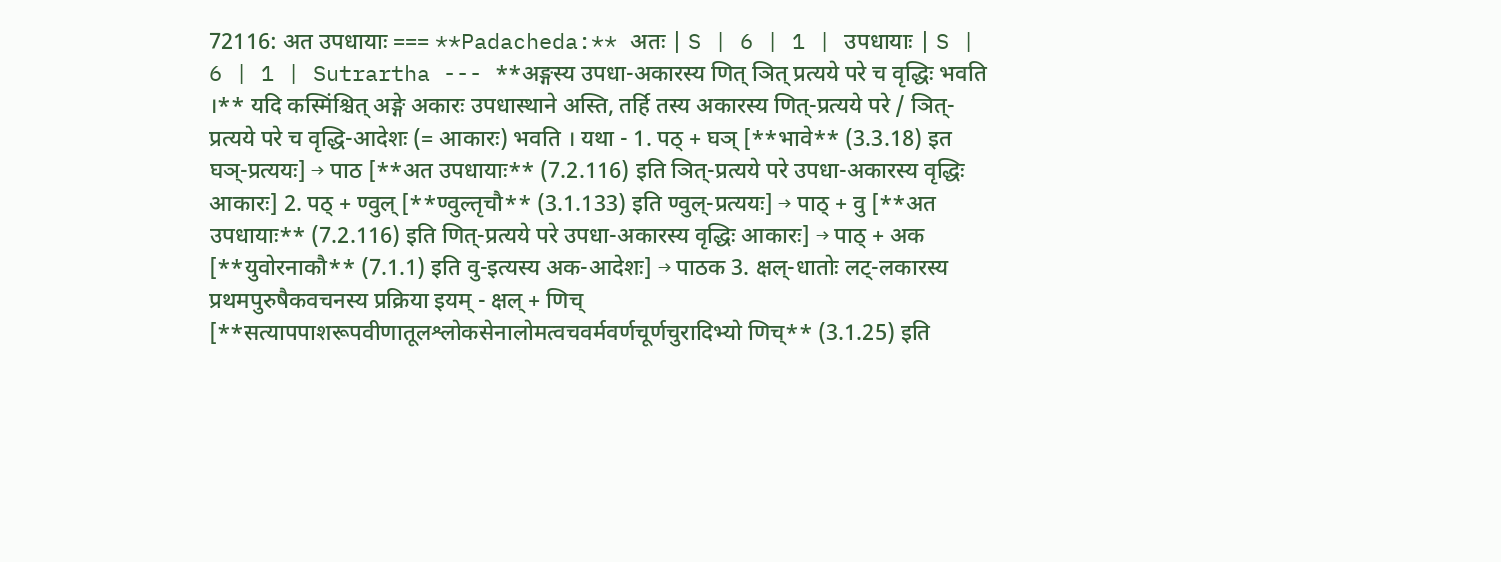72116: अत उपधायाः === **Padacheda:** अतः | S | 6 | 1 | उपधायाः | S | 6 | 1 | Sutrartha --- **अङ्गस्य उपधा-अकारस्य णित् ञित् प्रत्यये परे च वृद्धिः भवति ।** यदि कस्मिंश्चित् अङ्गे अकारः उपधास्थाने अस्ति, तर्हि तस्य अकारस्य णित्-प्रत्यये परे / ञित्-प्रत्यये परे च वृद्धि-आदेशः (= आकारः) भवति । यथा - 1. पठ् + घञ् [**भावे** (3.3.18) इत घञ्-प्रत्ययः] → पाठ [**अत उपधायाः** (7.2.116) इति ञित्-प्रत्यये परे उपधा-अकारस्य वृद्धिः आकारः] 2. पठ् + ण्वुल् [**ण्वुल्तृचौ** (3.1.133) इति ण्वुल्-प्रत्ययः] → पाठ् + वु [**अत उपधायाः** (7.2.116) इति णित्-प्रत्यये परे उपधा-अकारस्य वृद्धिः आकारः] → पाठ् + अक [**युवोरनाकौ** (7.1.1) इति वु-इत्यस्य अक-आदेशः] → पाठक 3. क्षल्-धातोः लट्-लकारस्य प्रथमपुरुषैकवचनस्य प्रक्रिया इयम् - क्षल् + णिच् [**सत्यापपाशरूपवीणातूलश्लोकसेनालोमत्वचवर्मवर्णचूर्णचुरादिभ्यो णिच्** (3.1.25) इति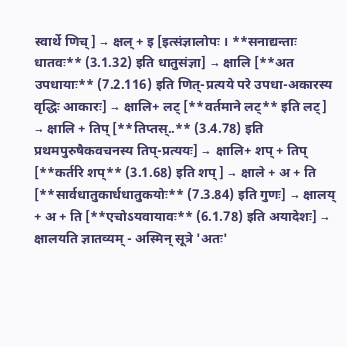स्वार्थे णिच्] → क्षल् + इ [इत्संज्ञालोपः । **सनाद्यन्ताः धातवः** (3.1.32) इति धातुसंज्ञा] → क्षालि [**अत उपधायाः** (7.2.116) इति णित्-प्रत्यये परे उपधा-अकारस्य वृद्धिः आकारः] → क्षालि+ लट् [**वर्तमाने लट्** इति लट्] → क्षालि + तिप् [**तिप्तस्..** (3.4.78) इति प्रथमपुरुषैकवचनस्य तिप्-प्रत्ययः] → क्षालि+ शप् + तिप् [**कर्तरि शप्** (3.1.68) इति शप्] → क्षाले + अ + ति [**सार्वधातुकार्धधातुकयोः** (7.3.84) इति गुणः] → क्षालय् + अ + ति [**एचोऽयवायावः** (6.1.78) इति अयादेशः] → क्षालयति ज्ञातव्यम् - अस्मिन् सूत्रे 'अतः'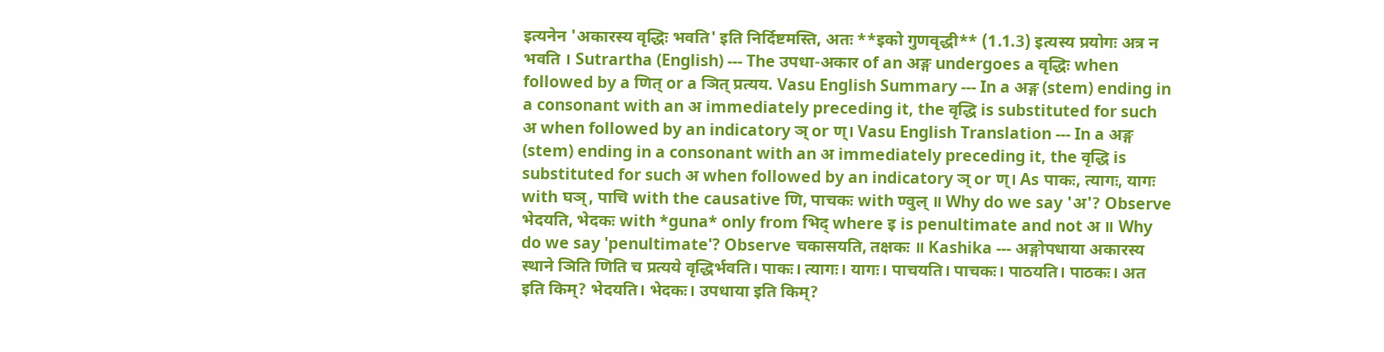इत्यनेन 'अकारस्य वृद्धिः भवति' इति निर्दिष्टमस्ति, अतः **इको गुणवृद्धी** (1.1.3) इत्यस्य प्रयोगः अत्र न भवति । Sutrartha (English) --- The उपधा-अकार of an अङ्ग undergoes a वृद्धिः when followed by a णित् or a ञित् प्रत्यय. Vasu English Summary --- In a अङ्ग (stem) ending in a consonant with an अ immediately preceding it, the वृद्धि is substituted for such अ when followed by an indicatory ञ् or ण्। Vasu English Translation --- In a अङ्ग (stem) ending in a consonant with an अ immediately preceding it, the वृद्धि is substituted for such अ when followed by an indicatory ञ् or ण्। As पाकः, त्यागः, यागः with घञ्, पाचि with the causative णि, पाचकः with ण्वुल् ॥ Why do we say 'अ'? Observe भेदयति, भेदकः with *guna* only from भिद् where इ is penultimate and not अ ॥ Why do we say 'penultimate'? Observe चकासयति, तक्षकः ॥ Kashika --- अङ्गोपधाया अकारस्य स्थाने ञिति णिति च प्रत्यये वृद्धिर्भवति। पाकः। त्यागः। यागः। पाचयति। पाचकः। पाठयति। पाठकः। अत इति किम्? भेदयति। भेदकः। उपधाया इति किम्?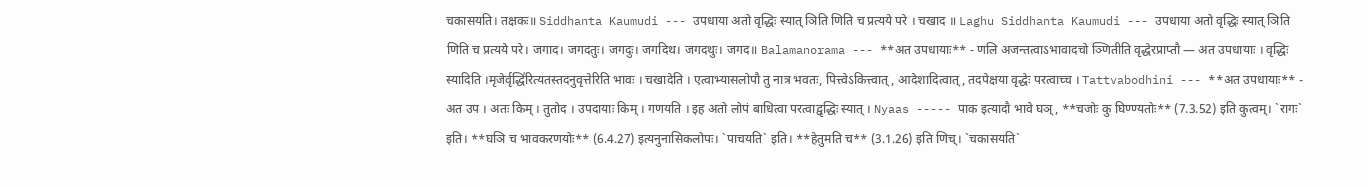चकासयति। तक्षकः॥ Siddhanta Kaumudi --- उपधाया अतो वृद्धिः स्यात् ञिति णिति च प्रत्यये परे । चखाद ॥ Laghu Siddhanta Kaumudi --- उपधाया अतो वृद्धिः स्यात् ञिति णिति च प्रत्यये परे। जगाद। जगदतुः। जगदुः। जगदिथ। जगदथुः। जगद॥ Balamanorama --- **अत उपधायाः** - णलि अजन्तत्वाऽभावादचो ञ्णितीति वृद्धेरप्राप्तौ — अत उपधायाः । वृद्धिः स्यादिति ।मृजेर्वृद्धि॑रित्यतस्तदनुवृत्तेरिति भावः । चखादेति । एत्वाभ्यासलोपौ तु नात्र भवतः, पित्त्वेऽकित्त्वात्, आदेशादित्वात्, तदपेक्षया वृद्धेः परत्वाच्च । Tattvabodhini --- **अत उपधायाः** - अत उप । अतः किम् । तुतोद । उपदायाः किम् । गणयति । इह अतो लोपं बाधित्वा परत्वाद्वृद्धिः स्यात् । Nyaas ----- पाक इत्यादौ भावे घञ्, **चजोः कु घिण्ण्यतोः** (7.3.52) इति कुत्वम्। `रागः` इति। **घञि च भावकरणयोः** (6.4.27) इत्यनुनासिकलोपः। `पाचयति` इति। **हेतुमति च** (3.1.26) इति णिच्। `चकासयति`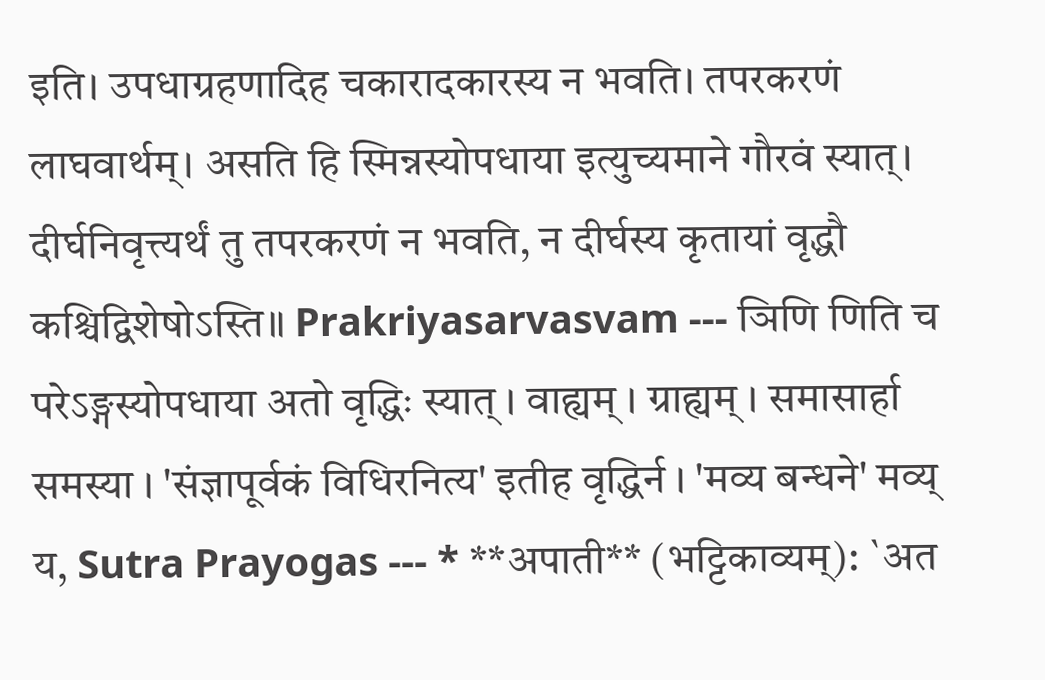इति। उपधाग्रहणादिह चकारादकारस्य न भवति। तपरकरणं लाघवार्थम्। असति हि स्मिन्नस्योपधाया इत्युच्यमाने गौरवं स्यात्। दीर्घनिवृत्त्यर्थं तु तपरकरणं न भवति, न दीर्घस्य कृतायां वृद्धौ कश्चिद्विशेषोऽस्ति॥ Prakriyasarvasvam --- ञिणि णिति च परेऽङ्गस्योपधाया अतो वृद्धिः स्यात् । वाह्यम् । ग्राह्यम् । समासार्हा समस्या । 'संज्ञापूर्वकं विधिरनित्य' इतीह वृद्धिर्न । 'मव्य बन्धने' मव्य् य, Sutra Prayogas --- * **अपाती** (भट्टिकाव्यम्): `अत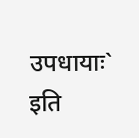उपधायाः` इति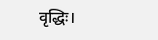वृद्धिः।